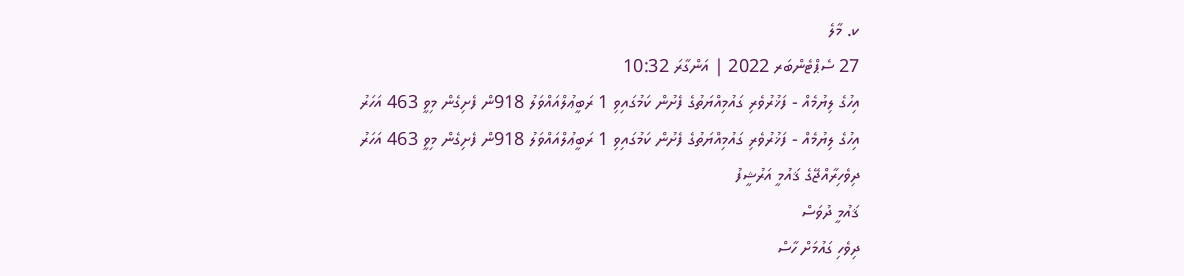ކ. މާލެ
27 ސެޕްޓެންބަރ 2022 | އަންގާރަ 10:32
އިހުގެ ލިޔުމެއް - ފަޚުރުވެރި ގައުމިއްޔަތުގެ ފެށުން ކަމުގައިވި 1 ރަބީޢުލްއައްވަލު 918ން ފެށިގެން މިވީ 463 އަހަރު
އިހުގެ ލިޔުމެއް - ފަޚުރުވެރި ގައުމިއްޔަތުގެ ފެށުން ކަމުގައިވި 1 ރަބީޢުލްއައްވަލު 918ން ފެށިގެން މިވީ 463 އަހަރު
ދިވެހިރާއްޖޭގެ ޤައުމީ އަރުޝީފު
ޤައުމީ ދުވަސް
ދިވެހި ގައުމަށް ހާސް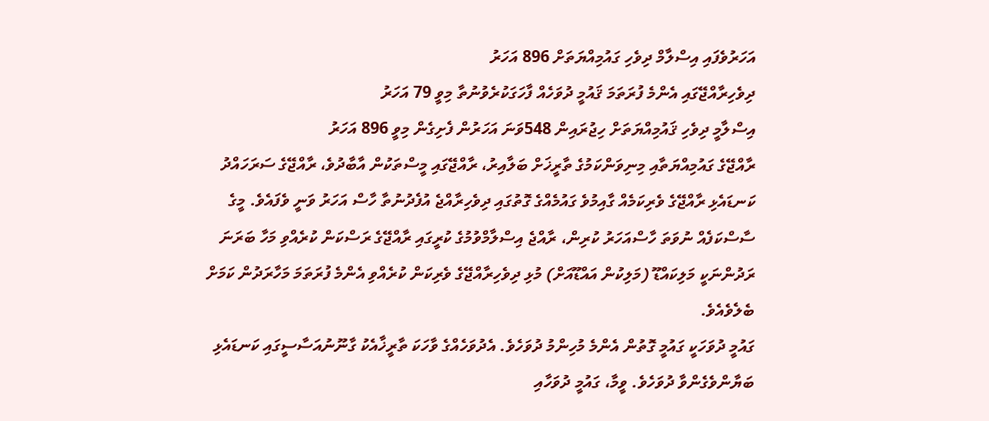އަހަރުވެފައި އިސްލާމް ދިވެހި ގައުމިއްޔަތަށް 896 އަހަރު
ދިވެހިރާއްޖޭގައި އެންމެ ފުރަތަމަ ޤައުމީ ދުވަހެއް ފާހަގަކުރެވުނުތާ މިވީ 79 އަހަރު
އިސްލާމީ ދިވެހި ޤައުމިއްޔަތަށް ހިޖުރައިން 548ވަނަ އަހަރުން ފެށިގެން މިވީ 896 އަހަރު
ރާއްޖޭގެ ގައުމިއްޔަތާއި މިނިވަންކަމުގެ ތާރީޚަށް ބަލާއިރު، ރާއްޖޭގައި މީސްތަކުން އާބާދުވެ، ރާއްޖޭގެ ސަރަހައްދު ކަނޑައެޅި ރާއްޖޭގެ ވެރިކަމެއް ގާއިމުވެ ގައުމެއްގެ ގޮތުގައި ދިވެހިރާއްޖެ އުފެދުނުތާ ހާސް އަހަރު ވަނީ ވެފައެވެ. މީގެ ސާސްކަފެއް ނުވަތަ ހާސްއަހަރު ކުރިން، ރާއްޖެ އިސްލާމްވުމުގެ ކުރީގައި ރާއްޖޭގެ ރަސްކަން ކުރެއްވި މަހާ ބަރަނަ ރަދުންނަކީ މަލިކައްޑޫ (މަލިކުން އައްޑޫއަށް) މުޅި ދިވެހިރާއްޖޭގެ ވެރިކަން ކުރެއްވި އެންމެ ފުރަތަމަ މަހާރަދުން ކަމަށް ބެލެވެއެވެ.
ގައުމީ ދުވަހަކީ ގައުމީ ގޮތުން އެންމެ މުހިންމު ދުވަހެވެ. އެދުވަހެއްގެ ވާހަކަ ތާރީޚާއެކު ގާނޫނުއަސާސީގައި ކަނޑައެޅި ބަޔާންވެގެންވާ ދުވަހެވެ. ވީމާ، ގައުމީ ދުވަހާއި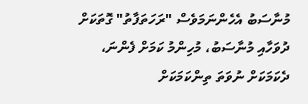މުނާސަބު އެހެންނަމަވެސް "ރަހަތަފާތު" ގޮތަކަށް ދުވަހާއި މުނާސަބު، މުހިންމު ކަމަށް ފެންނަ، ދެކަމަކަށް ނުވަތަ ތިންކަމަކަށް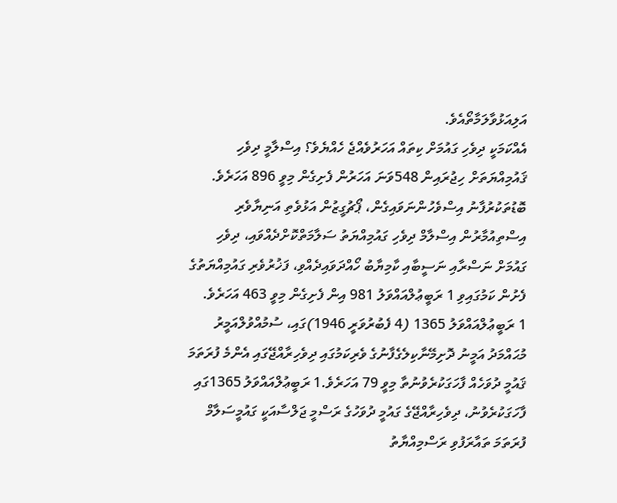އަލިއަޅުވާލަމާތޯއެވެ.
އެއްކަމަކީ ދިވެހި ގައުމަށް ކިތައް އަހަރުވެއްޖެ ހެއްޔެވެ؟ އިސްލާމީ ދިވެހި ޤައުމިއްޔަތަށް ހިޖުރައިން 548ވަނަ އަހަރުން ފެށިގެން މިވީ 896 އަހަރެވެ. ބޮޑުތަކުރުފާނު އިސްވެހުންނަވައިގެން، ޕޯޗުގީޒުން އަޅުވެތި އަނިޔާވެރި އިސްތިއުމާރުން އިސްލާމް ދިވެހި ގައުމިއްޔަތު ސަލާމަތްކޮށްދެއްވައި، ދިވެހި ގައުމަށް ނަސްރާއި ނަސީބާއި ކާމިޔާބު ހޯއްދަވައިދެއްވި، ފަޚުރުވެރި ގައުމިއްޔަތުގެ ފެށުން ކަމުގައިވި 1 ރަބީޢުލްއައްވަލު 981 އިން ފެށިގެން މިވީ 463 އަހަރެވެ.
1 ރަބީޢުލްއައްވަލު 1365 (4 ފެބުރުވަރީ 1946)ގައި، ސުމުއްވުލްއަމީރު މުޙައްމަދު އަމީނު ދޮށިމޭނާކިލެގެފާނުގެ ވެރިކަމުގައި ދިވެހިރާއްޖޭގައި އެންމެ ފުރަތަމަ ޤައުމީ ދުވަހެއް ފާހަގަކުރެވުނުތާ މިވީ 79 އަހަރެވެ.1 ރަބީޢުލްއައްވަލު 1365ގައި ފާހަގަކުރެވުނު، ދިވެހިރާއްޖޭގެ ގައުމީ ދުވަހުގެ ރަސްމީ ޖަލްސާއަކީ ގައުމީސަލާމް ފުރަތަމަ ތައާރަފުވި ރަސްމިއްޔާތު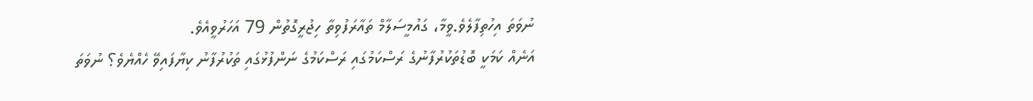ނުވަތަ އިހުތިފާލެވެ.ވީމާ، ގައުމީސަލާމް ތައާރަފުވިތާ ހިޖުރީގޮތުން 79 އަހަރުވީއެވެ.
އަނެއް ކަމަކީ ބޮޑުތަކުރުފާނުގެ ރަސްކަމުގައި ރަސްކަމުގެ ނަންފުޅުގައި ތަކުރުފާނު ކިޔާފައިވޭ ހެއްޔެވެ؟ ނުވަތަ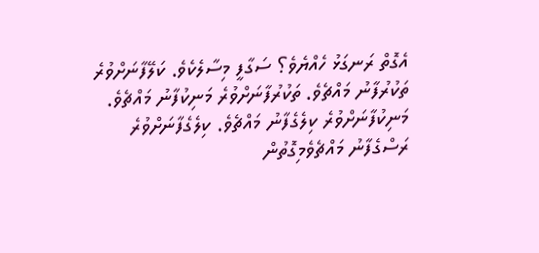އެގޮތް ރަނގަޅު ހެއްޔެވެ؟ ސަގާފީ މިސާލެކެވެ. ކަލޭފާނަށްވުރެ ތަކުރުފާނު މައްޗެވެ. ތަކުރުފާނަށްވުރެ މަނިކުފާނު މައްޗެވެ. މަނިކުފާނަށްވުރެ ކިލެގެފާނު މައްޗެވެ. ކިލެގެފާނަށްވުރެ ރަސްގެފާނު މައްޗެވެމިގޮތުން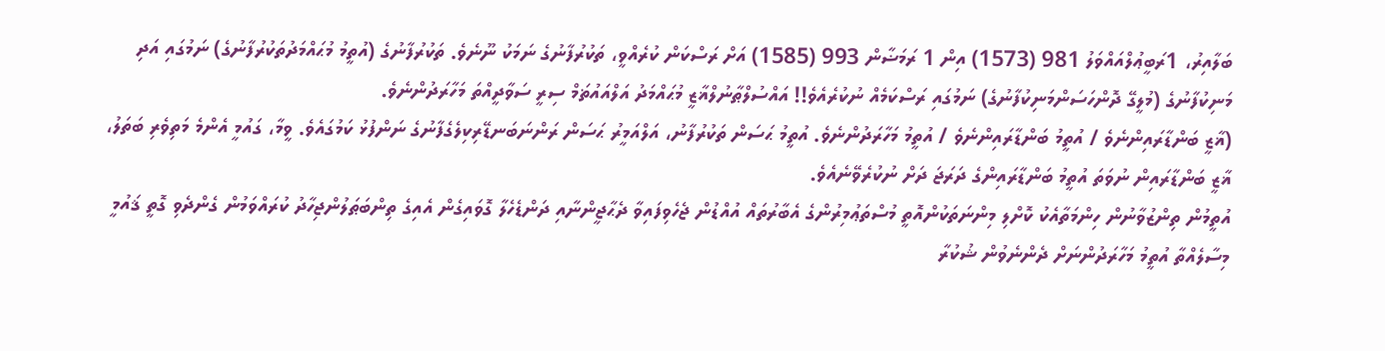ބަލާއިރު، 1ރަބީޢުލްއައްވަލު 981 (1573) އިން 1 ރަމަޟާން 993 (1585) އަށް ރަސްކަން ކުރެއްވީ، ތަކުރުފާނުގެ ނަމަކު ނޫނެވެ. ތަކުރުފާނުގެ (އުތީމު މުޙައްމަދުތަކުރުފާނުގެ) ނަމުގައި އަދި މަނިކުފާނުގެ (މުލީގޭ ދޮންހަސަންމަނިކުފާނުގެ) ނަމުގައި ރަސްކަމެއް ނުކުރެއެވެ!! އައްސުލްޠާނުލްޣާޒީ މުޙައްމަދު އަލްއައުޡަމް ސިރީ ސަވާދީއްތަ މަހާރަދުންނެވެ.
(ޣާޒީ ބަންޑާރައިންނެވެ / އުތީމު ބަންޑާރައިންނެވެ / އުތީމު މަހާރަދުންނެވެ. އުތީމު ޙަސަން ތަކުރުފާނު، އަލްއަމީރު ޙަސަން ރަންނަބަނޑޭރިކިލެގެފާނުގެ ނަންފުޅު ކަމުގައެވެ. ވީމާ، ގައުމީ އެންމެ މަތިވެރި ބަތަލު، ޣާޒީ ބަންޑާރައިން ނުވަތަ އުތީމު ބަންޑާރައިންގެ ދަރަޖަ ދަށް ނުކުރެވޭނެއެވެ.
އުތީމުން ތިންޒުވާނުން ހިންމަތާއެކު ކޮށްލި މިންނަތަކުންއޮތީ މުސްތަޢުމިރުންގެ އެބާރުތައް އުއްޑުން ޖެހެވިފައިވާ ދެޙާޖީންނާއި ދަންޑެހެލާ ގޮވައިގެން އެއިގެ ތިންބަޠަލުންޖިހާދު ކުރައްވަމުން ގެންދެވި ގޮތީ ޤައުމީ މިސާލެއްތާ އުތީމު މަހާރަދުންނަށް ދެންނެވުން ޝުކުރާ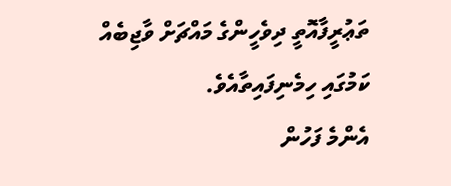ތަޢުރީފާއޮތީ ދިވެހީންގެ މައްޗަށް ވާޖިބެއް ކަމުގައި ހިމެނިފައިތާއެވެ.
އެންމެ ފަހުން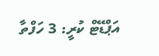އަޕްޑޭޓް ކުރީ: 3 ހަފްތާ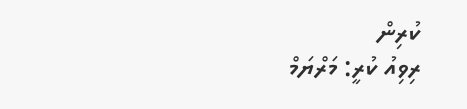ކުރިން
ރިވިއު ކުރީ: މަރްޔަމް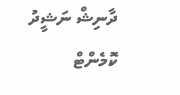ދާނިޝް ނަޝީދު
ކޮމެންޓް